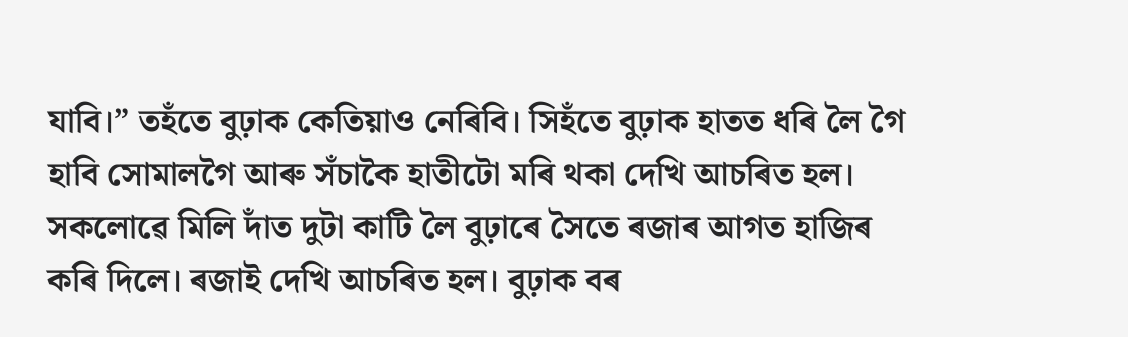যাবি।” তহঁতে বুঢ়াক কেতিয়াও নেৰিবি। সিহঁতে বুঢ়াক হাতত ধৰি লৈ গৈ হাবি সোমালগৈ আৰু সঁচাকৈ হাতীটো মৰি থকা দেখি আচৰিত হল। সকলোৱে মিলি দাঁত দুটা কাটি লৈ বুঢ়াৰে সৈতে ৰজাৰ আগত হাজিৰ কৰি দিলে। ৰজাই দেখি আচৰিত হল। বুঢ়াক বৰ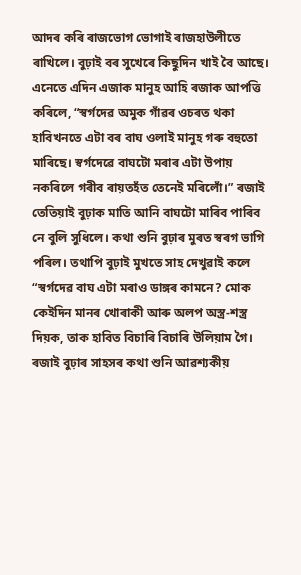আদৰ কৰি ৰাজভোগ ভোগাই ৰাজহাউলীতে ৰাখিলে। বুঢ়াই বৰ সুখেৰে কিছুদিন খাই বৈ আছে। এনেতে এদিন এজাক মানুহ আহি ৰজাক আপত্তি কৰিলে, “স্বৰ্গদেৱ অমুক গাঁৱৰ ওচৰত থকা হাবিখনতে এটা বৰ বাঘ ওলাই মানুহ গৰু বহুতো মাৰিছে। স্বৰ্গদেৱে বাঘটো মৰাৰ এটা উপায় নকৰিলে গৰীব ৰায়তহঁত তেনেই মৰিলোঁ।” ৰজাই তেতিয়াই বুঢ়াক মাতি আনি বাঘটো মাৰিব পাৰিব নে বুলি সুধিলে। কথা শুনি বুঢ়াৰ মুৰত স্বৰগ ভাগি পৰিল। তথাপি বুঢ়াই মুখতে সাহ দেখুৱাই কলে “স্বৰ্গদেৱ বাঘ এটা মৰাও ডাঙ্গৰ কামনে? মোক কেইদিন মানৰ খোৰাকী আৰু অলপ অস্ত্ৰ-শস্ত্ৰ দিয়ক, তাক হাবিত বিচাৰি বিচাৰি উলিয়াম গৈ। ৰজাই বুঢ়াৰ সাহসৰ কথা শুনি আৱশ্যকীয়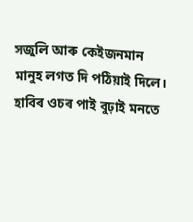সজুলি আৰু কেইজনমান মানুহ লগত দি পঠিয়াই দিলে। হাবিৰ ওচৰ পাই বুঢ়াই মনতে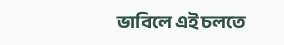ভাবিলে এই চলতে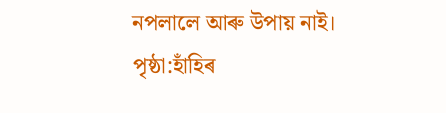নপলালে আৰু উপায় নাই।
পৃষ্ঠা:হাঁহিৰ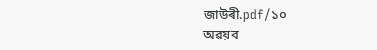জাউৰী.pdf/১০
অৱয়ব